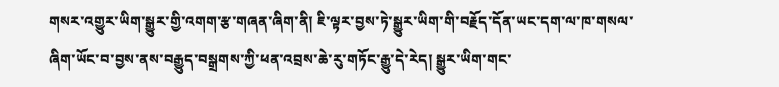གསར་འགྱུར་ཡིག་སྒྱུར་གྱི་འགག་རྩ་གཞན་ཞིག་ནི། ཇི་ལྟར་བྱས་ཏེ་སྒྱུར་ཡིག་གི་བརྗོད་དོན་ཡང་དག་ལ་ཁ་གསལ་ཞིག་ཡོང་བ་བྱས་ནས་བརྒྱུད་བསྒྲགས་ཀྱི་ཕན་འབྲས་ཆེ་རུ་གཏོང་རྒྱུ་དེ་རེད། སྒྱུར་ཡིག་གང་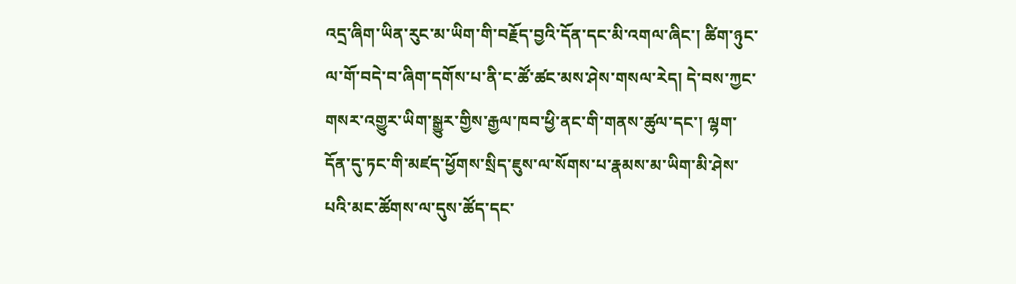འདྲ་ཞིག་ཡིན་རུང་མ་ཡིག་གི་བརྗོད་བྱའི་དོན་དང་མི་འགལ་ཞིང་། ཚིག་ཉུང་ལ་གོ་བདེ་བ་ཞིག་དགོས་པ་ནི་ང་ཚོ་ཚང་མས་ཤེས་གསལ་རེད། དེ་བས་ཀྱང་གསར་འགྱུར་ཡིག་སྒྱུར་གྱིས་རྒྱལ་ཁབ་ཕྱི་ནང་གི་གནས་ཚུལ་དང་། ལྷག་དོན་དུ་ཏང་གི་མཛད་ཕྱོགས་སྲིད་ཇུས་ལ་སོགས་པ་རྣམས་མ་ཡིག་མི་ཤེས་པའི་མང་ཚོགས་ལ་དུས་ཚོད་དང་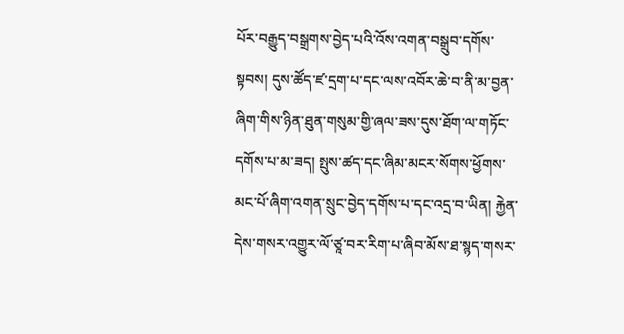པོར་བརྒྱུད་བསྒྲགས་བྱེད་པའི་འོས་འགན་བསྒྲུབ་དགོས་སྟབས། དུས་ཚོད་ཛ་དྲག་པ་དང་ལས་འབོར་ཆེ་བ་ནི་མ་བྱན་ཞིག་གིས་ཉིན་ཐུན་གསུམ་གྱི་ཞལ་ཟས་དུས་ཐོག་ལ་གཏོང་དགོས་པ་མ་ཟད། སྤུས་ཚད་དང་ཞིམ་མངར་སོགས་ཕྱོགས་མང་པོ་ཞིག་འགན་སྲུང་བྱེད་དགོས་པ་དང་འདྲ་བ་ཡིན། རྐྱེན་དེས་གསར་འགྱུར་ལོ་ཙཱ་བར་རིག་པ་ཞིབ་མོས་ཐ་སྙད་གསར་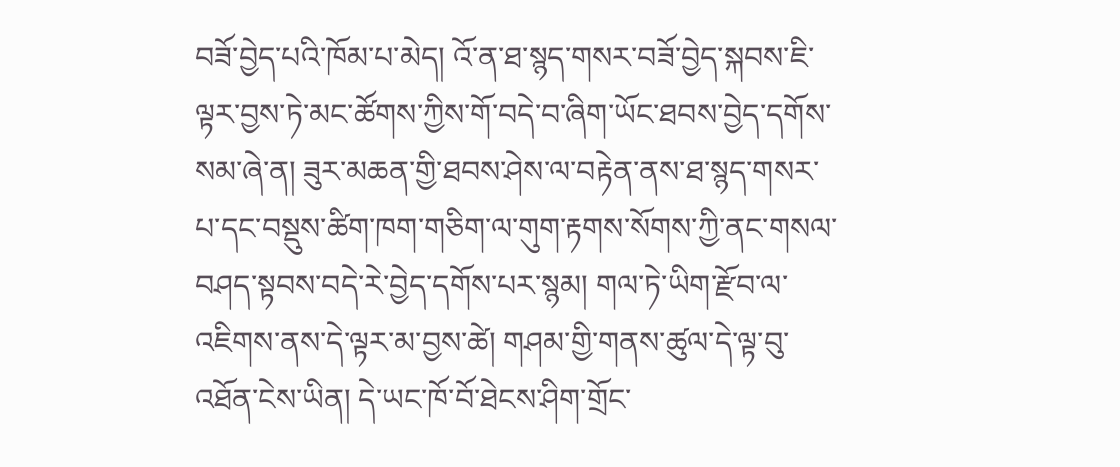བཟོ་བྱེད་པའི་ཁོམ་པ་མེད། འོ་ན་ཐ་སྙད་གསར་བཟོ་བྱེད་སྐབས་ཇི་ལྟར་བྱས་ཏེ་མང་ཚོགས་ཀྱིས་གོ་བདེ་བ་ཞིག་ཡོང་ཐབས་བྱེད་དགོས་སམ་ཞེ་ན། ཟུར་མཆན་གྱི་ཐབས་ཤེས་ལ་བརྟེན་ནས་ཐ་སྙད་གསར་པ་དང་བསྡུས་ཚིག་ཁག་གཅིག་ལ་གུག་རྟགས་སོགས་ཀྱི་ནང་གསལ་བཤད་སྟབས་བདེ་རེ་བྱེད་དགོས་པར་སྙམ། གལ་ཏེ་ཡིག་རྫོབ་ལ་འཇིགས་ནས་དེ་ལྟར་མ་བྱས་ཚེ། གཤམ་གྱི་གནས་ཚུལ་དེ་ལྟ་བུ་འཐོན་ངེས་ཡིན། དེ་ཡང་ཁོ་བོ་ཐེངས་ཤིག་གྲོང་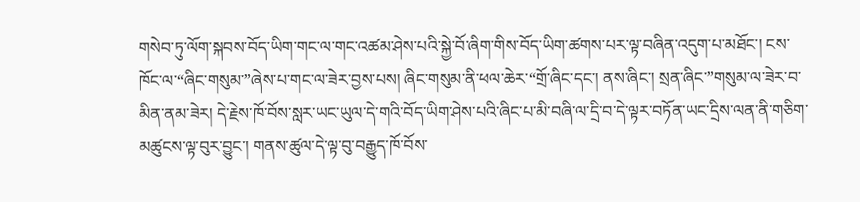གསེབ་ཏུ་ལོག་སྐབས་བོད་ཡིག་གང་ལ་གང་འཚམ་ཤེས་པའི་སྐྱེ་བོ་ཞིག་གིས་བོད་ཡིག་ཚགས་པར་ལྟ་བཞིན་འདུག་པ་མཐོང་། ངས་ཁོང་ལ་“ཞིང་གསུམ་”ཞེས་པ་གང་ལ་ཟེར་བྱས་པས། ཞིང་གསུམ་ནི་ཕལ་ཆེར་“གྲོ་ཞིང་དང་། ནས་ཞིང་། སྲན་ཞིང་”གསུམ་ལ་ཟེར་བ་མིན་ནམ་ཟེར། དེ་རྗེས་ཁོ་བོས་སླར་ཡང་ཡུལ་དེ་གའི་བོད་ཡིག་ཤེས་པའི་ཞིང་པ་མི་བཞི་ལ་དྲི་བ་དེ་ལྟར་བཏོན་ཡང་དྲིས་ལན་ནི་གཅིག་མཚུངས་ལྟ་བུར་བྱུང་། གནས་ཚུལ་དེ་ལྟ་བུ་བརྒྱུད་ཁོ་བོས་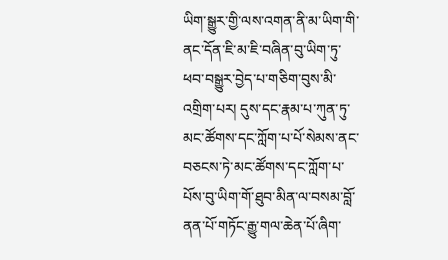ཡིག་སྒྱུར་གྱི་ལས་འགན་ནི་མ་ཡིག་གི་ནང་དོན་ཇི་མ་ཇི་བཞིན་བུ་ཡིག་ཏུ་ཕབ་བསྒྱུར་བྱེད་པ་གཅིག་བུས་མི་འགྲིག་པར། དུས་དང་རྣམ་པ་ཀུན་ཏུ་མང་ཚོགས་དང་ཀློག་པ་པོ་སེམས་ནང་བཅངས་ཏེ་མང་ཚོགས་དང་ཀློག་པ་པོས་བུ་ཡིག་གོ་ཐུབ་མིན་ལ་བསམ་བློ་ནན་པོ་གཏོང་རྒྱུ་གལ་ཆེན་པོ་ཞིག་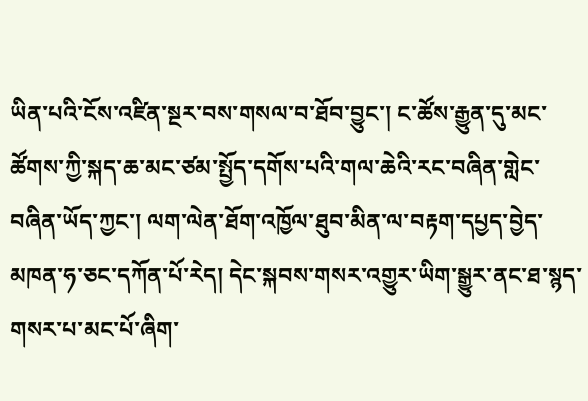ཡིན་པའི་ངོས་འཛིན་སྔར་བས་གསལ་བ་ཐོབ་བྱུང་། ང་ཚོས་རྒྱུན་དུ་མང་ཚོགས་ཀྱི་སྐད་ཆ་མང་ཙམ་སྤྱོད་དགོས་པའི་གལ་ཆེའི་རང་བཞིན་གླེང་བཞིན་ཡོད་ཀྱང་། ལག་ལེན་ཐོག་འཁྱོལ་ཐུབ་མིན་ལ་བརྟག་དཔྱད་བྱེད་མཁན་ཧ་ཅང་དཀོན་པོ་རེད། དེང་སྐབས་གསར་འགྱུར་ཡིག་སྒྱུར་ནང་ཐ་སྙད་གསར་པ་མང་པོ་ཞིག་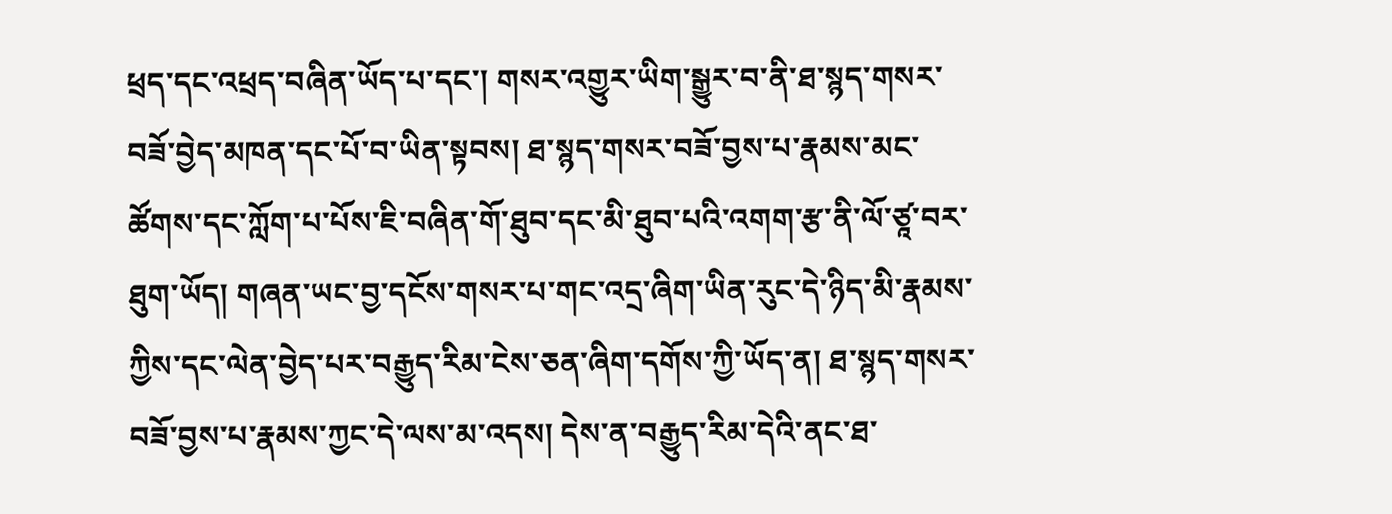ཕྲད་དང་འཕྲད་བཞིན་ཡོད་པ་དང་། གསར་འགྱུར་ཡིག་སྒྱུར་བ་ནི་ཐ་སྙད་གསར་བཟོ་བྱེད་མཁན་དང་པོ་བ་ཡིན་སྟབས། ཐ་སྙད་གསར་བཟོ་བྱས་པ་རྣམས་མང་ཚོགས་དང་ཀློག་པ་པོས་ཇི་བཞིན་གོ་ཐུབ་དང་མི་ཐུབ་པའི་འགག་རྩ་ནི་ལོ་ཙཱ་བར་ཐུག་ཡོད། གཞན་ཡང་བྱ་དངོས་གསར་པ་གང་འདྲ་ཞིག་ཡིན་རུང་དེ་ཉིད་མི་རྣམས་ཀྱིས་དང་ལེན་བྱེད་པར་བརྒྱུད་རིམ་ངེས་ཅན་ཞིག་དགོས་ཀྱི་ཡོད་ན། ཐ་སྙད་གསར་བཟོ་བྱས་པ་རྣམས་ཀྱང་དེ་ལས་མ་འདས། དེས་ན་བརྒྱུད་རིམ་དེའི་ནང་ཐ་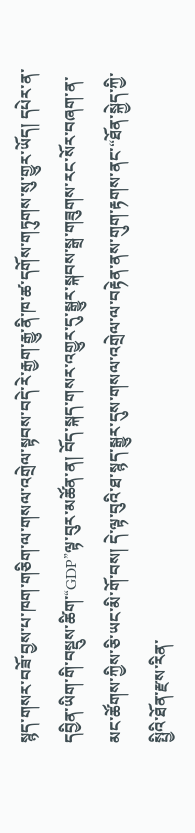སྙད་གསར་བཟོ་བྱས་པ་ཁག་གཅིག་ལ་གསལ་འགྲེལ་སྟབས་བདེ་རེ་རྒྱག་རྒྱུ་ནི་ཁ་ཚ་དགོས་གཏུགས་སུ་གྱུར་ཡོད། དཔེར་ན་དབྱིན་ཡིག་གི་བསྡུས་ཚིག་“GDP”ལྟ་བུར་མཚོན་ན། བོད་སྐད་གསར་འགྱུར་དུ་སྒྱུར་སྐབས་སྒྲ་གཟུགས་རང་སོར་བཞག་ན་མང་ཚོགས་ཀྱིས་ཅི་ཡང་མི་གོ་བས། དེ་ལྟ་བུའི་ཐ་སྙད་སྒྱུར་དུས་གསལ་འགྲེལ་ལ་བརྟེན་ནས་གུག་རྟགས་ནང་“ཐོན་སྐྱེད་ཀྱི་སྤྱིའི་ཐོན་རྫས་རིན་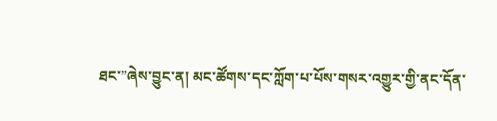ཐང་”ཞེས་བྱུང་ན། མང་ཚོགས་དང་ཀློག་པ་པོས་གསར་འགྱུར་གྱི་ནང་དོན་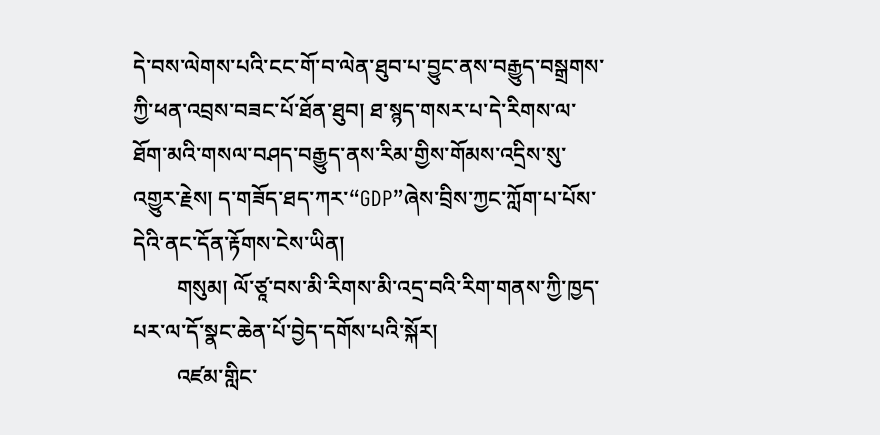དེ་བས་ལེགས་པའི་ངང་གོ་བ་ལེན་ཐུབ་པ་བྱུང་ནས་བརྒྱུད་བསྒྲགས་ཀྱི་ཕན་འབྲས་བཟང་པོ་ཐོན་ཐུབ། ཐ་སྙད་གསར་པ་དེ་རིགས་ལ་ཐོག་མའི་གསལ་བཤད་བརྒྱུད་ནས་རིམ་གྱིས་གོམས་འདྲིས་སུ་འགྱུར་རྗེས། ད་གཟོད་ཐད་ཀར་“GDP”ཞེས་བྲིས་ཀྱང་ཀློག་པ་པོས་དེའི་ནང་དོན་རྟོགས་ངེས་ཡིན།
        གསུམ། ལོ་ཙཱ་བས་མི་རིགས་མི་འདྲ་བའི་རིག་གནས་ཀྱི་ཁྱད་པར་ལ་དོ་སྣང་ཆེན་པོ་བྱེད་དགོས་པའི་སྐོར།
        འཛམ་གླིང་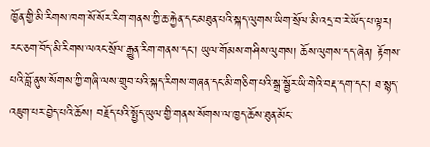ཁྱོན་གྱི་མི་རིགས་ཁག་སོ་སོར་རིག་གནས་ཀྱི་ཆ་རྐྱེན་དང་མཐུན་པའི་སྐད་ལུགས་ཡིག་སྲོལ་མི་འདྲ་བ་རེ་ཡོད་པ་ལྟར། རང་ཅག་བོད་མི་རིགས་ལའང་སྲོལ་རྒྱུན་རིག་གནས་དང་། ཡུལ་གོམས་གཤིས་ལུགས། ཆོས་ལུགས་དད་ཞེན། རྟོགས་པའི་བློ་ནུས་སོགས་ཀྱི་གཞི་ལས་གྲུབ་པའི་སྐད་རིགས་གཞན་དང་མི་གཅིག་པའི་སྒྲ་སྦྱོར་ཡི་གེའི་བརྡ་དག་དང་། ཐ་སྙད་འཇུག་པར་བྱེད་པའི་ཆོས། བརྗོད་པའི་སྤྱོད་ཡུལ་གྱི་གནས་སོགས་ལ་ཁྱད་ཆོས་ཐུན་མོང་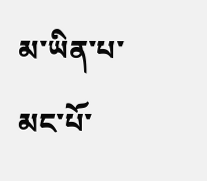མ་ཡིན་པ་མང་པོ་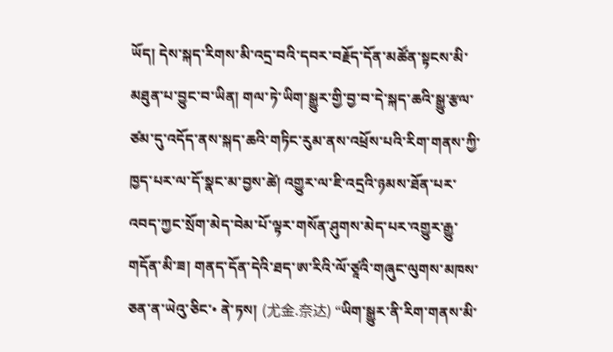ཡོད། དེས་སྐད་རིགས་མི་འདྲ་བའི་དབར་བརྗོད་དོན་མཚོན་སྟངས་མི་མཐུན་པ་བྱུང་བ་ཡིན། གལ་ཏེ་ཡིག་སྒྱུར་གྱི་བྱ་བ་དེ་སྐད་ཆའི་སྒྱུ་རྩལ་ཙམ་དུ་འདོད་ནས་སྐད་ཆའི་གཏིང་རུམ་ནས་འཕྲོས་པའི་རིག་གནས་ཀྱི་ཁྱད་པར་ལ་དོ་སྣང་མ་བྱས་ཚེ། འགྱུར་ལ་ཇི་འདྲའི་ཉམས་ཐོན་པར་འབད་ཀྱང་སྲོག་མེད་བེམ་པོ་ལྟར་གསོན་ཤུགས་མེད་པར་འགྱུར་རྒྱུ་གདོན་མི་ཟ། གནད་དོན་དེའི་ཐད་ཨ་རིའི་ལོ་ཙཱའི་གཞུང་ལུགས་མཁས་ཅན་ན་ཡེའུ་ཅིང་• ནེ་ཏས། (尤金.奈达) “ཡིག་སྒྱུར་ནི་རིག་གནས་མི་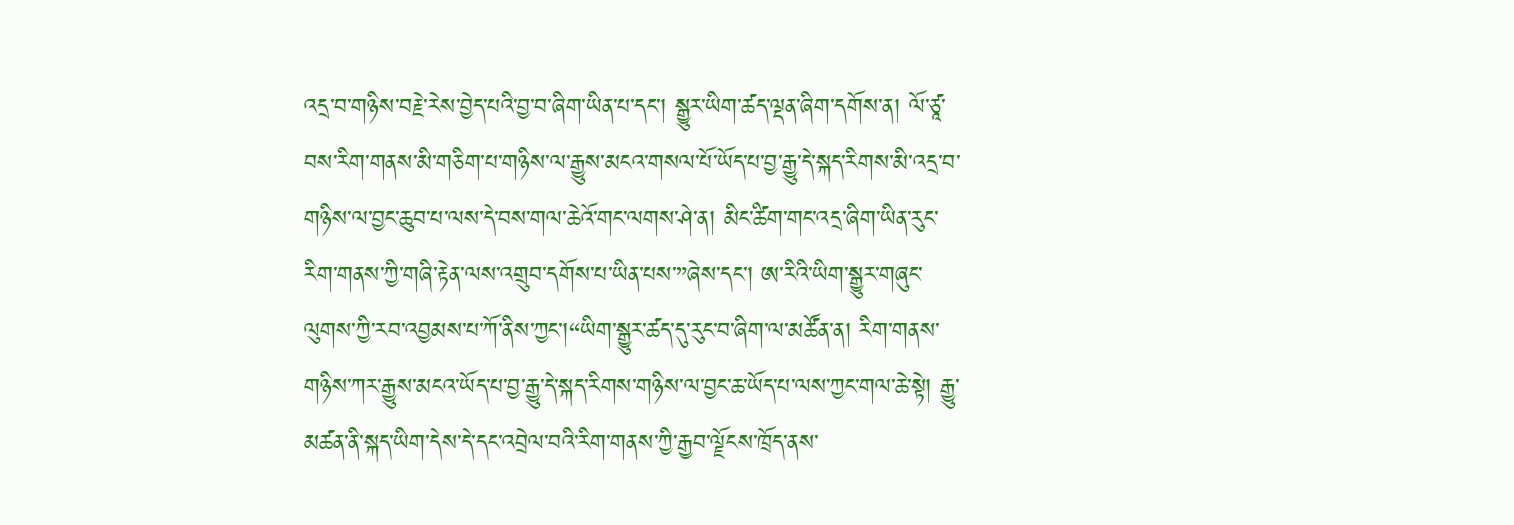འདྲ་བ་གཉིས་བརྗེ་རེས་བྱེད་པའི་བྱ་བ་ཞིག་ཡིན་པ་དང་། སྒྱུར་ཡིག་ཚད་ལྡན་ཞིག་དགོས་ན། ལོ་ཙཱ་བས་རིག་གནས་མི་གཅིག་པ་གཉིས་ལ་རྒྱུས་མངའ་གསལ་པོ་ཡོད་པ་བྱ་རྒྱུ་དེ་སྐད་རིགས་མི་འདྲ་བ་གཉིས་ལ་བྱང་ཆུབ་པ་ལས་དེ་བས་གལ་ཆེའོ་གང་ལགས་ཤེ་ན། མིང་ཚིག་གང་འདྲ་ཞིག་ཡིན་རུང་རིག་གནས་ཀྱི་གཞི་རྟེན་ལས་འགྲུབ་དགོས་པ་ཡིན་པས་”ཞེས་དང་། ཨ་རིའི་ཡིག་སྒྱུར་གཞུང་ལུགས་ཀྱི་རབ་འབྱམས་པ་ཀོ་ནིས་ཀྱང་།“ཡིག་སྒྱུར་ཚད་དུ་རུང་བ་ཞིག་ལ་མཚོན་ན། རིག་གནས་གཉིས་ཀར་རྒྱུས་མངའ་ཡོད་པ་བྱ་རྒྱུ་དེ་སྐད་རིགས་གཉིས་ལ་བྱང་ཆ་ཡོད་པ་ལས་ཀྱང་གལ་ཆེ་སྟེ། རྒྱུ་མཚན་ནི་སྐད་ཡིག་དེས་དེ་དང་འབྲེལ་བའི་རིག་གནས་ཀྱི་རྒྱབ་ལྗོངས་ཁྲོད་ནས་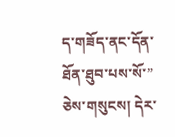ད་གཟོད་ནང་དོན་ཐོན་ཐུབ་པས་སོ་” ཅེས་གསུངས། དེར་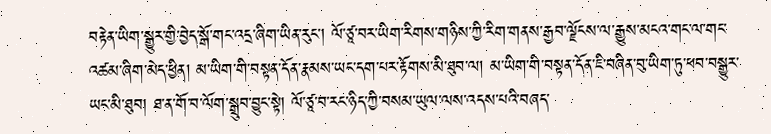བརྟེན་ཡིག་སྒྱུར་གྱི་བྱེད་སྒོ་གང་འདྲ་ཞིག་ཡིན་རུང་། ལོ་ཙཱ་བར་ཡིག་རིགས་གཉིས་ཀྱི་རིག་གནས་རྒྱབ་ལྗོངས་ལ་རྒྱུས་མངའ་གང་ལ་གང་འཚམ་ཞིག་མེད་ཕྱིན། མ་ཡིག་གི་བསྟན་དོན་རྣམས་ཡང་དག་པར་རྟོགས་མི་ཐུབ་ལ། མ་ཡིག་གི་བསྟན་དོན་ཇི་བཞིན་བུ་ཡིག་ཏུ་ཕབ་བསྒྱུར་ཡང་མི་ཐུབ། ཐ་ན་གོ་བ་ལོག་སྒྲུབ་བྱུང་སྟེ། ལོ་ཙཱ་བ་རང་ཉིད་ཀྱི་བསམ་ཡུལ་ལས་འདས་པའི་བཞད་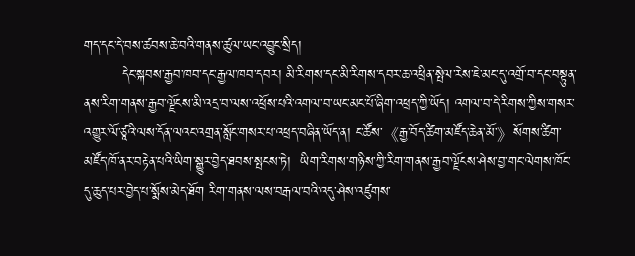གད་དང་དེ་བས་ཚབས་ཆེ་བའི་གནས་ཚུལ་ཡང་འབྱུང་སྲིད།
        དེང་སྐབས་རྒྱབ་ཁབ་དང་རྒྱལ་ཁབ་དབར། མི་རིགས་དང་མི་རིགས་དབར་ཆ་འཕྲིན་སྤེལ་རེས་ཇེ་མང་དུ་འགྲོ་བ་དང་བསྟུན་ནས་རིག་གནས་རྒྱབ་ལྗོངས་མི་འདྲ་བ་ལས་འཕྲོས་པའི་འགལ་བ་ཡང་མང་པོ་ཞིག་འཕྲད་ཀྱི་ཡོད། འགལ་བ་དེ་རིགས་ཀྱིས་གསར་འགྱུར་ལོ་ཙཱའི་ལས་དོན་ལའང་འགྲན་སློང་གསར་པ་འཕྲད་བཞིན་ཡོད་ན། ང་ཚོས་《རྒྱ་བོད་ཚིག་མཛོད་ཆེན་མོ་》སོགས་ཚིག་མཛོད་ཁོ་ནར་བརྟེན་པའི་ཡིག་སྒྱུར་བྱེད་ཐབས་སྤངས་ཏེ།  ཡིག་རིགས་གཉིས་ཀྱི་རིག་གནས་རྒྱབ་ལྗོངས་ཤེས་བྱ་གང་ལེགས་ཁོང་དུ་ཆུད་པར་བྱེད་པ་སྨོས་མེད་ཐོག རིག་གནས་ལས་བརྒལ་བའི་འདུ་ཤེས་འཛུགས་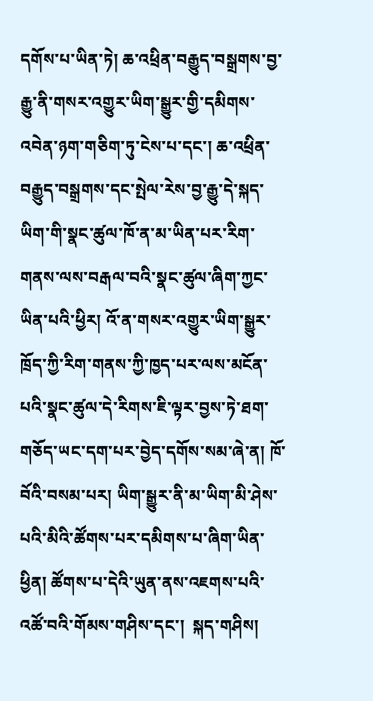དགོས་པ་ཡིན་ཏེ། ཆ་འཕྲིན་བརྒྱུད་བསྒྲགས་བྱ་རྒྱུ་ནི་གསར་འགྱུར་ཡིག་སྒྱུར་གྱི་དམིགས་འབེན་ཉག་གཅིག་ཏུ་ངེས་པ་དང་། ཆ་འཕྲིན་བརྒྱུད་བསྒྲགས་དང་སྤེལ་རེས་བྱ་རྒྱུ་དེ་སྐད་ཡིག་གི་སྣང་ཚུལ་ཁོ་ན་མ་ཡིན་པར་རིག་གནས་ལས་བརྒལ་བའི་སྣང་ཚུལ་ཞིག་ཀྱང་ཡིན་པའི་ཕྱིར། འོ་ན་གསར་འགྱུར་ཡིག་སྒྱུར་ཁྲོད་ཀྱི་རིག་གནས་ཀྱི་ཁྱད་པར་ལས་མངོན་པའི་སྣང་ཚུལ་དེ་རིགས་ཇི་ལྟར་བྱས་ཏེ་ཐག་གཅོད་ཡང་དག་པར་བྱེད་དགོས་སམ་ཞེ་ན། ཁོ་བོའི་བསམ་པར། ཡིག་སྒྱུར་ནི་མ་ཡིག་མི་ཤེས་པའི་མིའི་ཚོགས་པར་དམིགས་པ་ཞིག་ཡིན་ཕྱིན། ཚོགས་པ་དེའི་ཡུན་ནས་འཇགས་པའི་འཚོ་བའི་གོམས་གཤིས་དང་།  སྐད་གཤིས།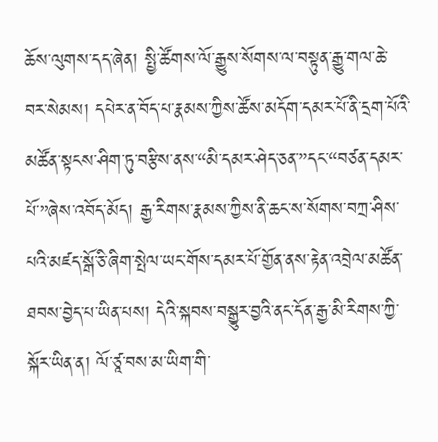ཆོས་ལུགས་དད་ཞེན། སྤྱི་ཚོགས་ལོ་རྒྱུས་སོགས་ལ་བསྟུན་རྒྱུ་གལ་ཆེ་བར་སེམས། དཔེར་ན་བོད་པ་རྣམས་ཀྱིས་ཚོས་མདོག་དམར་པོ་ནི་དྲག་པོའི་མཚོན་སྟངས་ཤིག་ཏུ་བརྩིས་ནས་“མི་དམར་ཤེད་ཅན་”དང་“བཙན་དམར་པོ་”ཞེས་འབོད་མོད། རྒྱ་རིགས་རྣམས་ཀྱིས་ནི་ཆང་ས་སོགས་བཀྲ་ཤིས་པའི་མཛད་སྒོ་ཅི་ཞིག་སྤེལ་ཡང་གོས་དམར་པོ་གྱོན་ནས་རྟེན་འབྲེལ་མཚོན་ཐབས་བྱེད་པ་ཡིན་པས། དེའི་སྐབས་བསྒྱུར་བྱའི་ནང་དོན་རྒྱ་མི་རིགས་ཀྱི་སྐོར་ཡིན་ན། ལོ་ཙཱ་བས་མ་ཡིག་གི་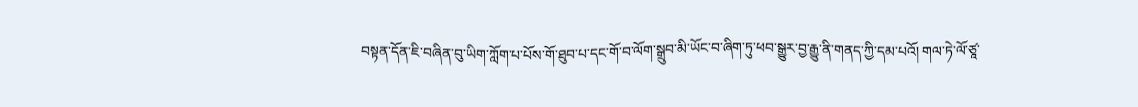བསྟན་དོན་ཇི་བཞིན་བུ་ཡིག་ཀློག་པ་པོས་གོ་ཐུབ་པ་དང་གོ་བ་ལོག་སྒྲུབ་མི་ཡོང་བ་ཞིག་ཏུ་ཕབ་སྒྱུར་བྱ་རྒྱུ་ནི་གནད་ཀྱི་དམ་པའོ། གལ་ཏེ་ལོ་ཙཱ་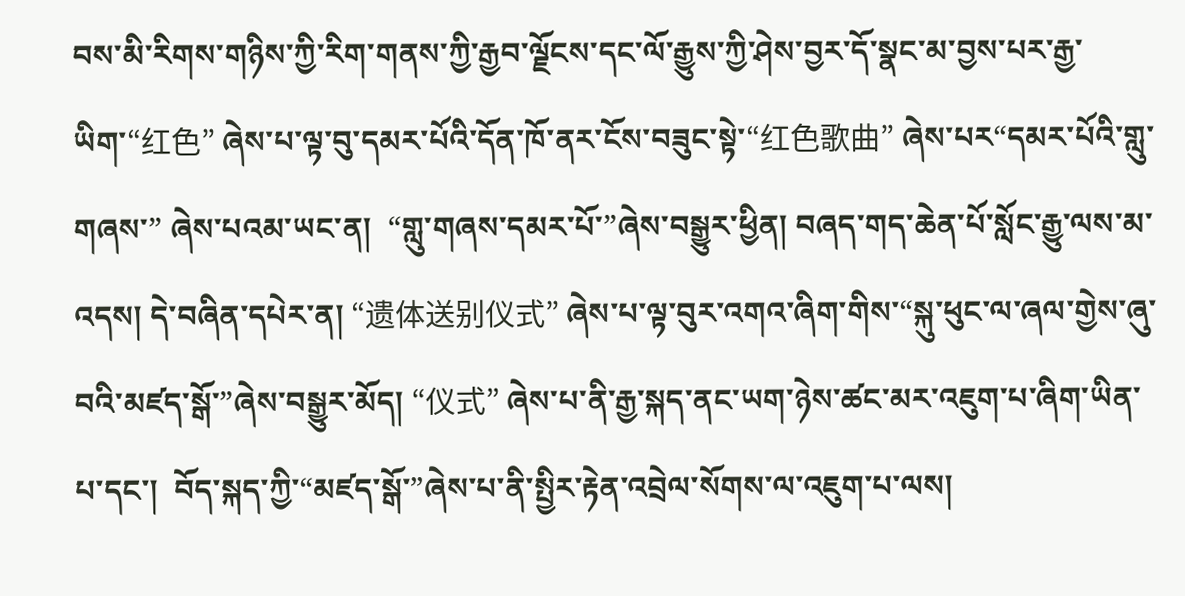བས་མི་རིགས་གཉིས་ཀྱི་རིག་གནས་ཀྱི་རྒྱབ་ལྗོངས་དང་ལོ་རྒྱུས་ཀྱི་ཤེས་བྱར་དོ་སྣང་མ་བྱས་པར་རྒྱ་ཡིག་“红色” ཞེས་པ་ལྟ་བུ་དམར་པོའི་དོན་ཁོ་ནར་ངོས་བཟུང་སྟེ་“红色歌曲” ཞེས་པར“དམར་པོའི་གླུ་གཞས་” ཞེས་པའམ་ཡང་ན།  “གླུ་གཞས་དམར་པོ་”ཞེས་བསྒྱུར་ཕྱིན། བཞད་གད་ཆེན་པོ་སློང་རྒྱུ་ལས་མ་འདས། དེ་བཞིན་དཔེར་ན། “遗体送别仪式” ཞེས་པ་ལྟ་བུར་འགའ་ཞིག་གིས་“སྐུ་ཕུང་ལ་ཞལ་གྱེས་ཞུ་བའི་མཛད་སྒོ་”ཞེས་བསྒྱུར་མོད། “仪式” ཞེས་པ་ནི་རྒྱ་སྐད་ནང་ཡག་ཉེས་ཚང་མར་འཇུག་པ་ཞིག་ཡིན་པ་དང་།  བོད་སྐད་ཀྱི་“མཛད་སྒོ་”ཞེས་པ་ནི་སྤྱིར་རྟེན་འབྲེལ་སོགས་ལ་འཇུག་པ་ལས།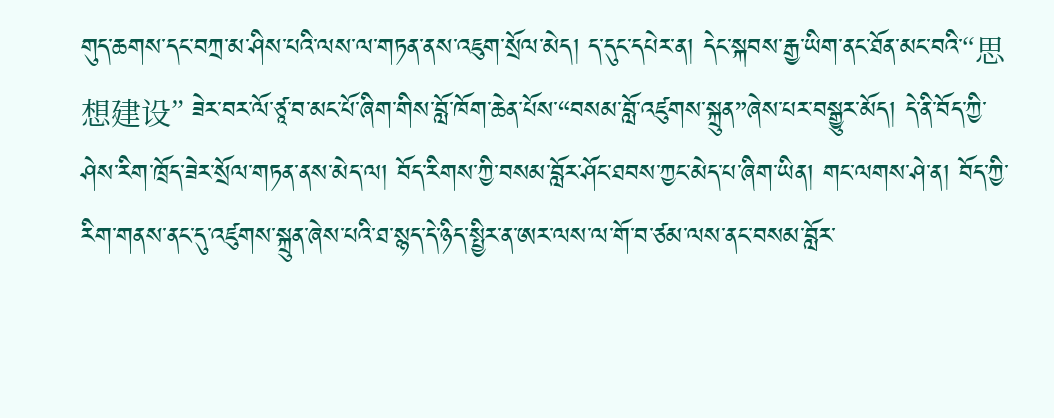གུད་ཆགས་དང་བཀྲ་མ་ཤིས་པའི་ལས་ལ་གཏན་ནས་འཇུག་སྲོལ་མེད། ད་དུང་དཔེར་ན། དེང་སྐབས་རྒྱ་ཡིག་ནང་ཐོན་མང་བའི་“思想建设” ཟེར་བར་ལོ་ཙཱ་བ་མང་པོ་ཞིག་གིས་བློ་ཁོག་ཆེན་པོས་“བསམ་བློ་འཛུགས་སྐྲུན”ཞེས་པར་བསྒྱུར་མོད། དེ་ནི་བོད་ཀྱི་ཤེས་རིག་ཁྲོད་ཟེར་སྲོལ་གཏན་ནས་མེད་ལ། བོད་རིགས་ཀྱི་བསམ་བློར་ཤོང་ཐབས་ཀྱང་མེད་པ་ཞིག་ཡིན། གང་ལགས་ཤེ་ན། བོད་ཀྱི་རིག་གནས་ནང་དུ་འཛུགས་སྐྲུན་ཞེས་པའི་ཐ་སྙད་དེ་ཉིད་སྤྱིར་ན་ཨར་ལས་ལ་གོ་བ་ཙམ་ལས་ནང་བསམ་བློར་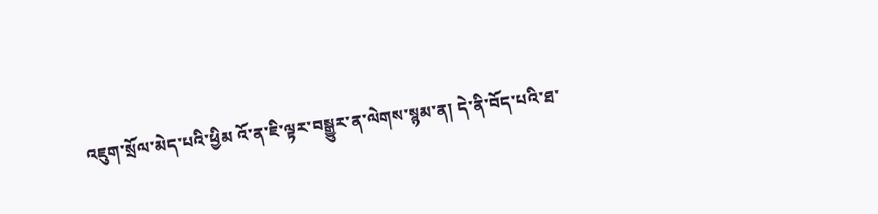འཇུག་སྲོལ་མེད་པའི་ཕྱིམ འོ་ན་ཇི་ལྟར་བསྒྱུར་ན་ལེགས་སྙམ་ན། དེ་ནི་བོད་པའི་ཐ་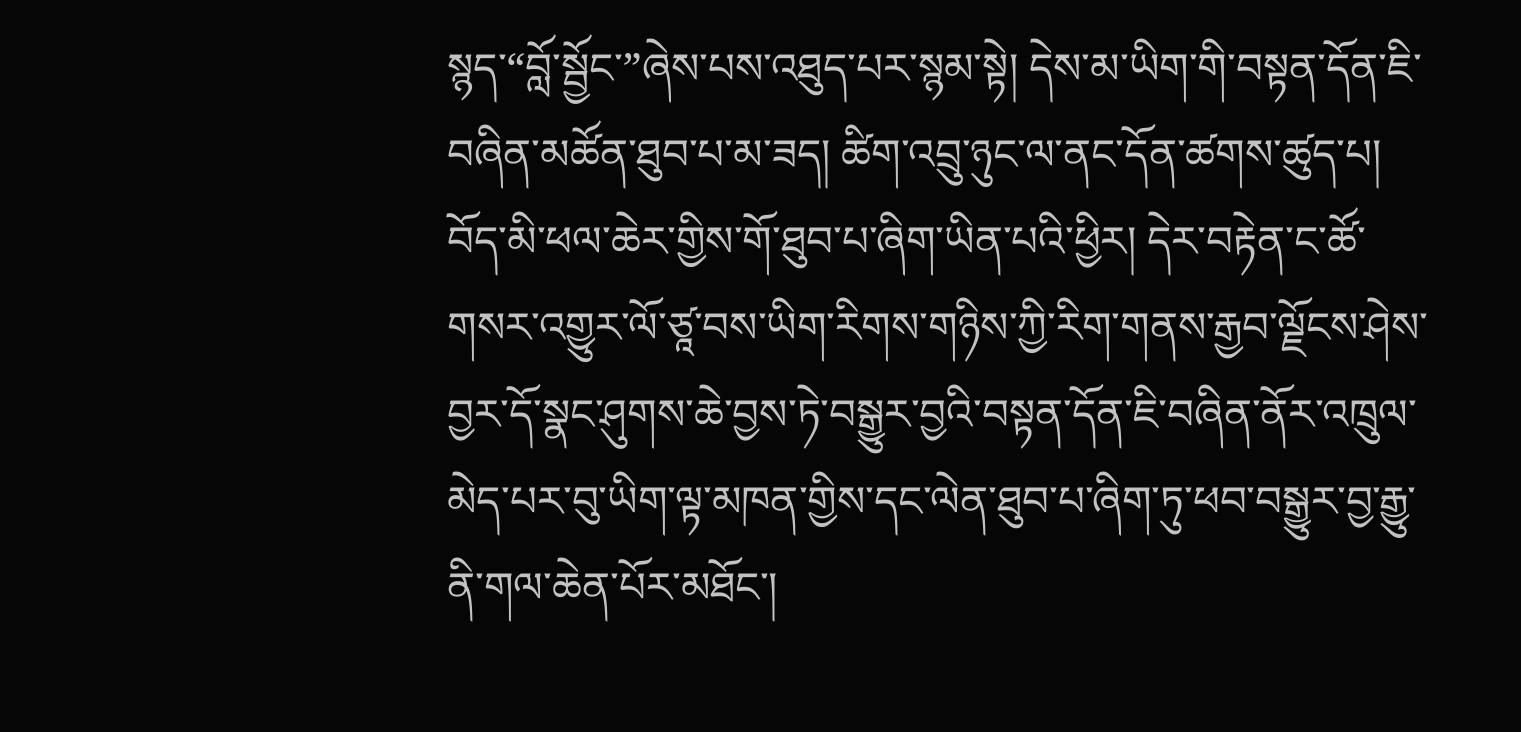སྙད་“བློ་སྦྱོང་”ཞེས་པས་འཐུད་པར་སྙམ་སྟེ། དེས་མ་ཡིག་གི་བསྟན་དོན་ཇི་བཞིན་མཚོན་ཐུབ་པ་མ་ཟད། ཚིག་འབྲུ་ཉུང་ལ་ནང་དོན་ཚགས་ཚུད་པ། བོད་མི་ཕལ་ཆེར་གྱིས་གོ་ཐུབ་པ་ཞིག་ཡིན་པའི་ཕྱིར། དེར་བརྟེན་ང་ཚོ་གསར་འགྱུར་ལོ་ཙཱ་བས་ཡིག་རིགས་གཉིས་ཀྱི་རིག་གནས་རྒྱབ་ལྗོངས་ཤེས་བྱར་དོ་སྣང་ཤུགས་ཆེ་བྱས་ཏེ་བསྒྱུར་བྱའི་བསྟན་དོན་ཇི་བཞིན་ནོར་འཁྲུལ་མེད་པར་བུ་ཡིག་ལྟ་མཁན་གྱིས་དང་ལེན་ཐུབ་པ་ཞིག་ཏུ་ཕབ་བསྒྱུར་བྱ་རྒྱུ་ནི་གལ་ཆེན་པོར་མཐོང་།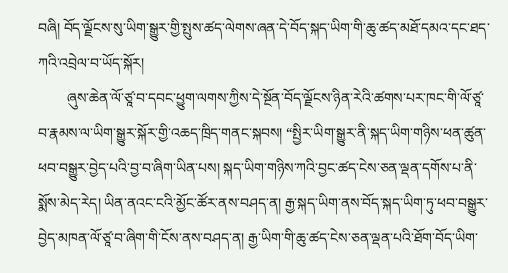བཞི། བོད་ལྗོངས་སུ་ཡིག་སྒྱུར་གྱི་སྤུས་ཚད་ལེགས་ཞན་དེ་བོད་སྐད་ཡིག་གི་ཆུ་ཚད་མཐོ་དམའ་དང་ཐད་ཀའི་འབྲེལ་བ་ཡོད་སྐོར།
        ཞུས་ཆེན་ལོ་ཙཱ་བ་དབང་ཕྱུག་ལགས་ཀྱིས་དེ་སྔོན་བོད་ལྗོངས་ཉིན་རེའི་ཚགས་པར་ཁང་གི་ལོ་ཙཱ་བ་རྣམས་ལ་ཡིག་སྒྱུར་སྐོར་གྱི་འཆད་ཁྲིད་གནང་སྐབས། “སྤྱིར་ཡིག་སྒྱུར་ནི་སྐད་ཡིག་གཉིས་ཕན་ཚུན་ཕབ་བསྒྱུར་བྱེད་པའི་བྱ་བ་ཞིག་ཡིན་པས། སྐད་ཡིག་གཉིས་ཀའི་བྱང་ཚད་ངེས་ཅན་ལྡན་དགོས་པ་ནི་སྨོས་མེད་རེད། ཡིན་ནའང་ངའི་མྱོང་ཚོར་ནས་བཤད་ན། རྒྱ་སྐད་ཡིག་ནས་བོད་སྐད་ཡིག་ཏུ་ཕབ་བསྒྱུར་བྱེད་མཁན་ལོ་ཙཱ་བ་ཞིག་གི་ངོས་ནས་བཤད་ན། རྒྱ་ཡིག་གི་ཆུ་ཚད་ངེས་ཅན་ལྡན་པའི་ཐོག་བོད་ཡིག་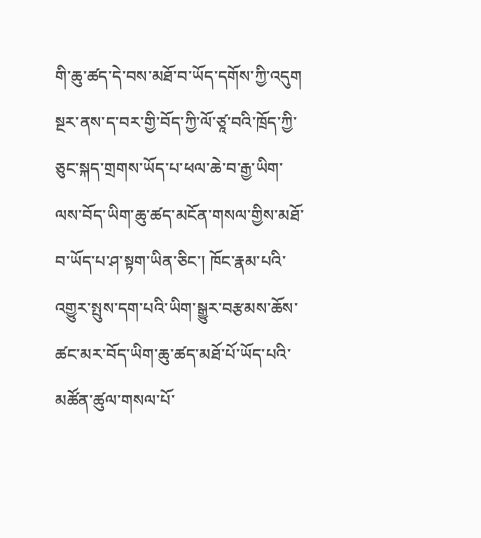གི་ཆུ་ཚད་དེ་བས་མཐོ་བ་ཡོད་དགོས་ཀྱི་འདུག སྔར་ནས་ད་བར་གྱི་བོད་ཀྱི་ལོ་ཙཱ་བའི་ཁྲོད་ཀྱི་ཅུང་སྐད་གྲགས་ཡོད་པ་ཕལ་ཆེ་བ་རྒྱ་ཡིག་ལས་བོད་ཡིག་ཆུ་ཚད་མངོན་གསལ་གྱིས་མཐོ་བ་ཡོད་པ་ཤ་སྟག་ཡིན་ཅིང་། ཁོང་རྣམ་པའི་འགྱུར་སྤུས་དག་པའི་ཡིག་སྒྱུར་བརྩམས་ཆོས་ཚང་མར་བོད་ཡིག་ཆུ་ཚད་མཐོ་པོ་ཡོད་པའི་མཚོན་ཚུལ་གསལ་པོ་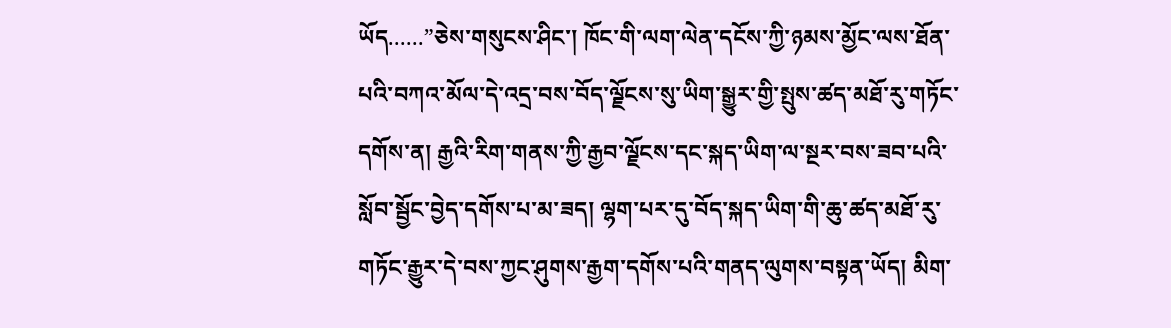ཡོད......”ཅེས་གསུངས་ཤིང་། ཁོང་གི་ལག་ལེན་དངོས་ཀྱི་ཉམས་མྱོང་ལས་ཐོན་པའི་བཀའ་མོལ་དེ་འདྲ་བས་བོད་ལྗོངས་སུ་ཡིག་སྒྱུར་གྱི་སྤུས་ཚད་མཐོ་རུ་གཏོང་དགོས་ན། རྒྱའི་རིག་གནས་ཀྱི་རྒྱབ་ལྗོངས་དང་སྐད་ཡིག་ལ་སྔར་བས་ཟབ་པའི་སློབ་སྦྱོང་བྱེད་དགོས་པ་མ་ཟད། ལྷག་པར་དུ་བོད་སྐད་ཡིག་གི་ཆུ་ཚད་མཐོ་རུ་གཏོང་རྒྱུར་དེ་བས་ཀྱང་ཤུགས་རྒྱག་དགོས་པའི་གནད་ལུགས་བསྟན་ཡོད། མིག་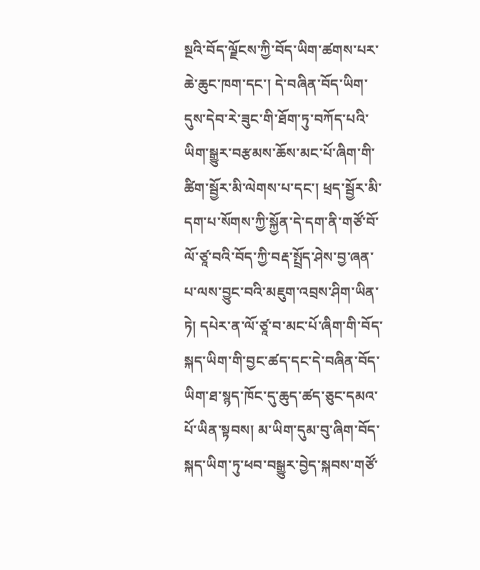སྔའི་བོད་ལྗོངས་ཀྱི་བོད་ཡིག་ཚགས་པར་ཆེ་ཆུང་ཁག་དང་། དེ་བཞིན་བོད་ཡིག་དུས་དེབ་རེ་ཟུང་གི་ཐོག་ཏུ་བཀོད་པའི་ཡིག་སྒྱུར་བརྩམས་ཆོས་མང་པོ་ཞིག་གི་ཚིག་སྦྱོར་མི་ལེགས་པ་དང་། ཕྲད་སྦྱོར་མི་དག་པ་སོགས་ཀྱི་སྐྱོན་དེ་དག་ནི་གཙོ་བོ་ལོ་ཙཱ་བའི་བོད་ཀྱི་བརྡ་སྤྲོད་ཤེས་བྱ་ཞན་པ་ལས་བྱུང་བའི་མཇུག་འབྲས་ཤིག་ཡིན་ཏེ། དཔེར་ན་ལོ་ཙཱ་བ་མང་པོ་ཞིག་གི་བོད་སྐད་ཡིག་གི་བྱང་ཚད་དང་དེ་བཞིན་བོད་ཡིག་ཐ་སྙད་ཁོང་དུ་ཆུད་ཚད་ཅུང་དམའ་པོ་ཡིན་སྟབས། མ་ཡིག་དུམ་བུ་ཞིག་བོད་སྐད་ཡིག་ཏུ་ཕབ་བསྒྱུར་བྱེད་སྐབས་གཙོ་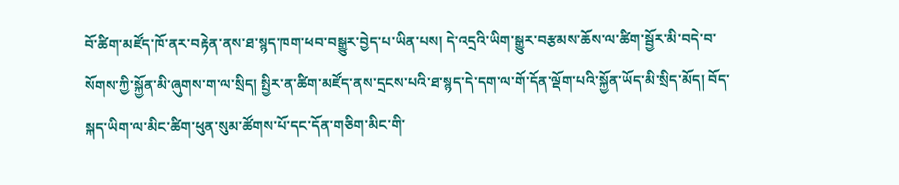བོ་ཚིག་མཛོད་ཁོ་ནར་བརྟེན་ནས་ཐ་སྙད་ཁག་ཕབ་བསྒྱུར་བྱེད་པ་ཡིན་པས། དེ་འདྲའི་ཡིག་སྒྱུར་བརྩམས་ཆོས་ལ་ཚིག་སྦྱོར་མི་བདེ་བ་སོགས་ཀྱི་སྐྱོན་མི་ཞུགས་ག་ལ་སྲིད། སྤྱིར་ན་ཚིག་མཛོད་ནས་དྲངས་པའི་ཐ་སྙད་དེ་དག་ལ་གོ་དོན་ལྡོག་པའི་སྐྱོན་ཡོད་མི་སྲིད་མོད། བོད་སྐད་ཡིག་ལ་མིང་ཚིག་ཕུན་སུམ་ཚོགས་པོ་དང་དོན་གཅིག་མིང་གི་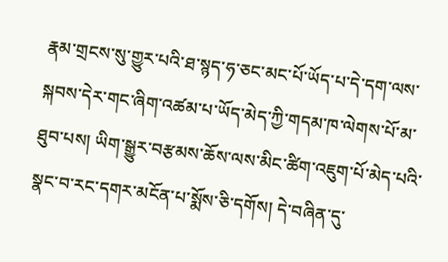རྣམ་གྲངས་སུ་གྱུར་པའི་ཐ་སྙད་ཧ་ཅང་མང་པོ་ཡོད་པ་དེ་དག་ལས་སྐབས་དེར་གང་ཞིག་འཚམ་པ་ཡོད་མེད་ཀྱི་གདམ་ཁ་ལེགས་པོ་མ་ཐུབ་པས། ཡིག་སྒྱུར་བརྩམས་ཆོས་ལས་མིང་ཚིག་འཇུག་པོ་མེད་པའི་སྣང་བ་རང་དགར་མངོན་པ་སྨོས་ཅི་དགོས། དེ་བཞིན་དུ་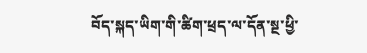བོད་སྐད་ཡིག་གི་ཚིག་ཕྲད་ལ་དོན་སྔ་ཕྱི་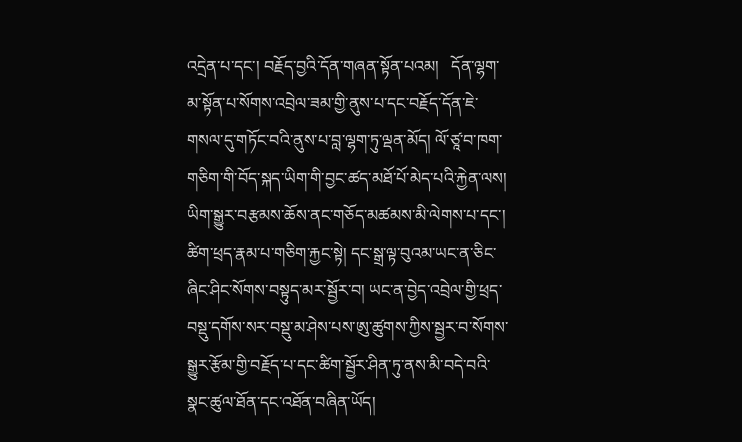འདྲེན་པ་དང་། བརྗོད་བྱའི་དོན་གཞན་སྟོན་པའམ།   དོན་ལྷག་མ་སྟོན་པ་སོགས་འབྲེལ་ཟམ་གྱི་ནུས་པ་དང་བརྗོད་དོན་ཇེ་གསལ་དུ་གཏོང་བའི་ནུས་པ་བླ་ལྷག་ཏུ་ལྡན་མོད། ལོ་ཙཱ་བ་ཁག་གཅིག་གི་བོད་སྐད་ཡིག་གི་བྱང་ཚད་མཐོ་པོ་མེད་པའི་རྐྱེན་ལས། ཡིག་སྒྱུར་བརྩམས་ཆོས་ནང་གཅོད་མཚམས་མི་ལེགས་པ་དང་། ཚིག་ཕྲད་རྣམ་པ་གཅིག་རྐྱང་སྟེ། དང་སྒྲ་ལྟ་བུའམ་ཡང་ན་ཅིང་ཞིང་ཤིང་སོགས་བསྟུད་མར་སྦྱོར་བ། ཡང་ན་བྱེད་འབྲེལ་གྱི་ཕྲད་བསྡུ་དགོས་སར་བསྡུ་མ་ཤེས་པས་ཨུ་ཚུགས་ཀྱིས་སྦྱར་བ་སོགས་སྒྱུར་རྩོམ་གྱི་བརྗོད་པ་དང་ཚིག་སྦྱོར་ཤིན་ཏུ་ནས་མི་བདེ་བའི་སྣང་ཚུལ་ཐོན་དང་འཐོན་བཞིན་ཡོད།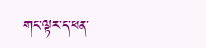གང་ལྟར་ད་ཕན་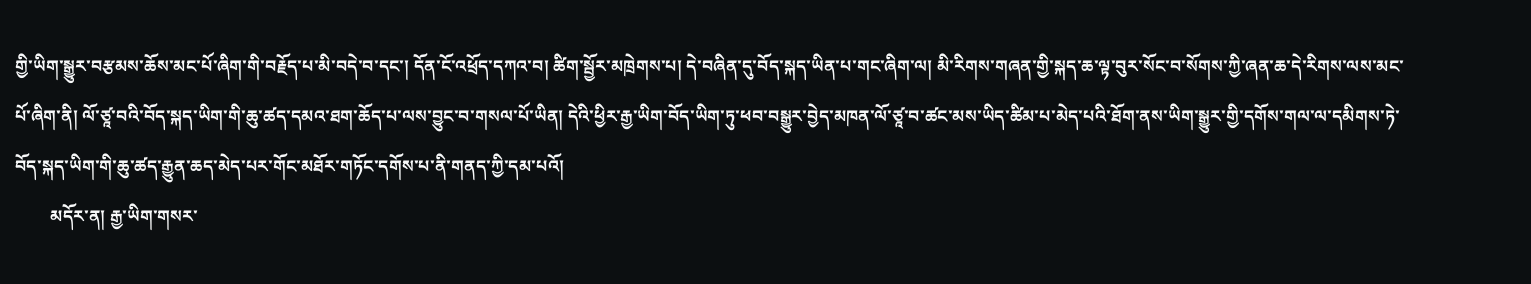གྱི་ཡིག་སྒྱུར་བརྩམས་ཆོས་མང་པོ་ཞིག་གི་བརྗོད་པ་མི་བདེ་བ་དང་། དོན་ངོ་འཕྲོད་དཀའ་བ། ཚིག་སྦྱོར་མཁྲེགས་པ། དེ་བཞིན་དུ་བོད་སྐད་ཡིན་པ་གང་ཞིག་ལ། མི་རིགས་གཞན་གྱི་སྐད་ཆ་ལྟ་བུར་སོང་བ་སོགས་ཀྱི་ཞན་ཆ་དེ་རིགས་ལས་མང་པོ་ཞིག་ནི། ལོ་ཙཱ་བའི་བོད་སྐད་ཡིག་གི་ཆུ་ཚད་དམའ་ཐག་ཆོད་པ་ལས་བྱུང་བ་གསལ་པོ་ཡིན། དེའི་ཕྱིར་རྒྱ་ཡིག་བོད་ཡིག་ཏུ་ཕབ་བསྒྱུར་བྱེད་མཁན་ལོ་ཙཱ་བ་ཚང་མས་ཡིད་ཚིམ་པ་མེད་པའི་ཐོག་ནས་ཡིག་སྒྱུར་གྱི་དགོས་གལ་ལ་དམིགས་ཏེ་བོད་སྐད་ཡིག་གི་ཆུ་ཚད་རྒྱུན་ཆད་མེད་པར་གོང་མཐོར་གཏོང་དགོས་པ་ནི་གནད་ཀྱི་དམ་པའོ།
        མདོར་ན། རྒྱ་ཡིག་གསར་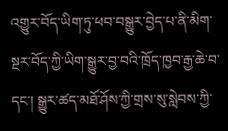འགྱུར་བོད་ཡིག་ཏུ་ཕབ་བསྒྱུར་བྱེད་པ་ནི་མིག་སྔར་བོད་ཀྱི་ཡིག་སྒྱུར་བྱ་བའི་ཁྲོད་ཁྱབ་རྒྱ་ཆེ་བ་དང་། སྒྱུར་ཚད་མཐོ་ཤོས་ཀྱི་གྲས་སུ་སླེབས་ཀྱི་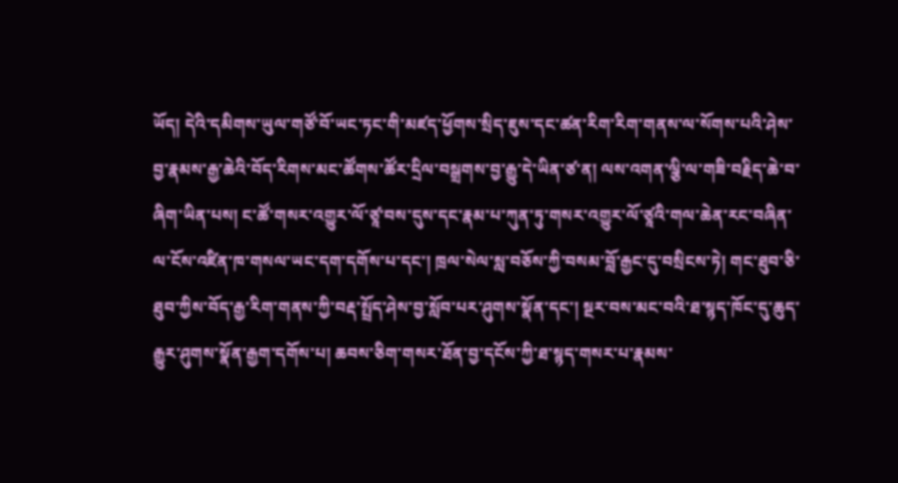ཡོད། དེའི་དམིགས་ཡུལ་གཙོ་བོ་ཡང་ཏང་གི་མཛད་ཕྱོགས་སྲིད་ཇུས་དང་ཚན་རིག་རིག་གནས་ལ་སོགས་པའི་ཤེས་བྱ་རྣམས་རྒྱ་ཆེའི་བོད་རིགས་མང་ཚོགས་ཚོར་དྲིལ་བསྒྲགས་བྱ་རྒྱུ་དེ་ཡིན་ཙ་ན། ལས་འགན་ལྕི་ལ་གཟི་བརྗིད་ཆེ་བ་ཞིག་ཡིན་པས། ང་ཚོ་གསར་འགྱུར་ལོ་ཙཱ་བས་དུས་དང་རྣམ་པ་ཀུན་ཏུ་གསར་འགྱུར་ལོ་ཙཱའི་གལ་ཆེན་རང་བཞིན་ལ་ངོས་འཛིན་ཁ་གསལ་ཡང་དག་དགོས་པ་དང་། ཁྲལ་སེལ་སླ་བཅོས་ཀྱི་བསམ་བློ་རྒྱང་དུ་བསྲིངས་ཏེ། གང་ཐུབ་ཅི་ཐུབ་ཀྱིས་བོད་རྒྱ་རིག་གནས་ཀྱི་བརྡ་སྤྲོད་ཤེས་བྱ་སློབ་པར་ཤུགས་སྣོན་དང་། སྔར་བས་མང་བའི་ཐ་སྙད་ཁོང་དུ་ཆུད་རྒྱུར་ཤུགས་སྣོན་རྒྱག་དགོས་པ། ཆབས་ཅིག་གསར་ཐོན་བྱ་དངོས་ཀྱི་ཐ་སྙད་གསར་པ་རྣམས་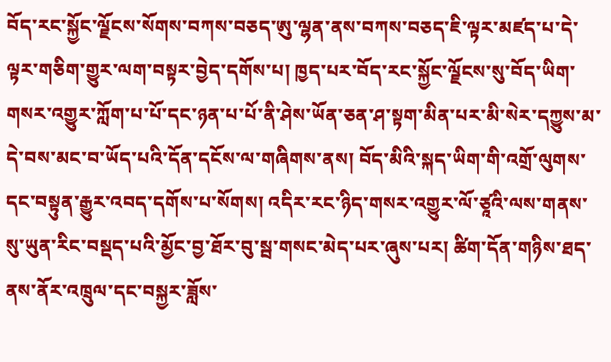བོད་རང་སྐྱོང་ལྗོངས་སོགས་བཀས་བཅད་ཨུ་ལྷན་ནས་བཀས་བཅད་ཇི་ལྟར་མཛད་པ་དེ་ལྟར་གཅིག་གྱུར་ལག་བསྟར་བྱེད་དགོས་པ། ཁྱད་པར་བོད་རང་སྐྱོང་ལྗོངས་སུ་བོད་ཡིག་གསར་འགྱུར་ཀློག་པ་པོ་དང་ཉན་པ་པོ་ནི་ཤེས་ཡོན་ཅན་ཤ་སྟག་མིན་པར་མི་སེར་དཀྱུས་མ་དེ་བས་མང་བ་ཡོད་པའི་དོན་དངོས་ལ་གཞིགས་ནས། བོད་མིའི་སྐད་ཡིག་གི་འགྲོ་ལུགས་དང་བསྟུན་རྒྱུར་འབད་དགོས་པ་སོགས། འདིར་རང་ཉིད་གསར་འགྱུར་ལོ་ཙཱའི་ལས་གནས་སུ་ཡུན་རིང་བསྡད་པའི་མྱོང་བྱ་ཐོར་བུ་སྦ་གསང་མེད་པར་ཞུས་པར། ཚིག་དོན་གཉིས་ཐད་ནས་ནོར་འཁྲུལ་དང་བསྐྱར་ཟློས་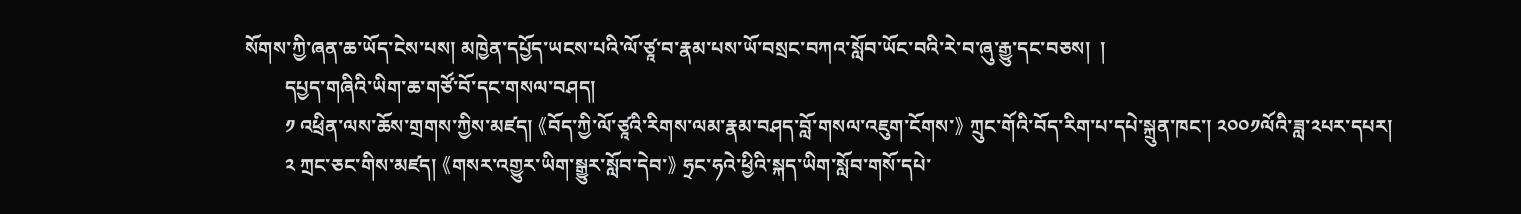སོགས་ཀྱི་ཞན་ཆ་ཡོད་ངེས་པས། མཁྱེན་དཔྱོད་ཡངས་པའི་ལོ་ཙཱ་བ་རྣམ་པས་ཡོ་བསྲང་བཀའ་སློབ་ཡོང་བའི་རེ་བ་ཞུ་རྒྱུ་དང་བཅས།  །
        དཔྱད་གཞིའི་ཡིག་ཆ་གཙོ་བོ་དང་གསལ་བཤད།
        ༡ འཕྲིན་ལས་ཆོས་གྲགས་ཀྱིས་མཛད། 《བོད་ཀྱི་ལོ་ཙཱའི་རིགས་ལམ་རྣམ་བཤད་བློ་གསལ་འཇུག་ངོགས་》 ཀྲུང་གོའི་བོད་རིག་པ་དཔེ་སྐྲུན་ཁང་། ༢༠༠༡ལོའི་ཟླ་༢པར་དཔར།
        ༢ ཀྲང་ཅང་གིས་མཛད། 《གསར་འགྱུར་ཡིག་སྒྱུར་སློབ་དེབ་》 ཧྲང་ཧའེ་ཕྱིའི་སྐད་ཡིག་སློབ་གསོ་དཔེ་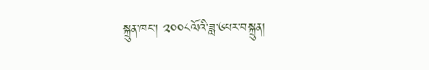སྐྲུན་ཁང་། ༢༠༠༨ལོའི་ཟླ་༦པར་བསྐྲུན།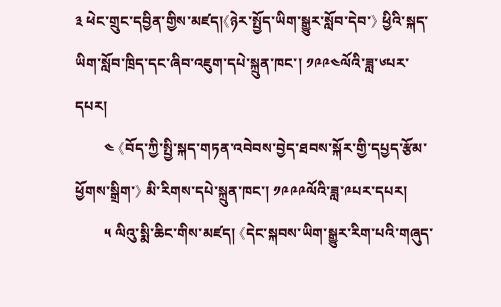༣ ཕེང་གྲུང་དབྱིན་གྱིས་མཛད།《ཉེར་སྤྱོད་ཡིག་སྒྱུར་སློབ་དེབ་》 ཕྱིའི་སྐད་ཡིག་སློབ་ཁྲིད་དང་ཞིབ་འཇུག་དཔེ་སྐྲུན་ཁང་། ༡༩༩༤ལོའི་ཟླ་༦པར་དཔར།
        ༤ 《བོད་ཀྱི་སྤྱི་སྐད་གཏན་འབེབས་བྱེད་ཐབས་སྐོར་གྱི་དཔྱད་རྩོམ་ཕྱོགས་སྒྲིག་》 མི་རིགས་དཔེ་སྐྲུན་ཁང་། ༡༩༩༩ལོའི་ཟླ་༩པར་དཔར།
        ༥ ལིའུ་སྨི་ཆིང་གིས་མཛད། 《དེང་སྐབས་ཡིག་སྒྱུར་རིག་པའི་གཞུད་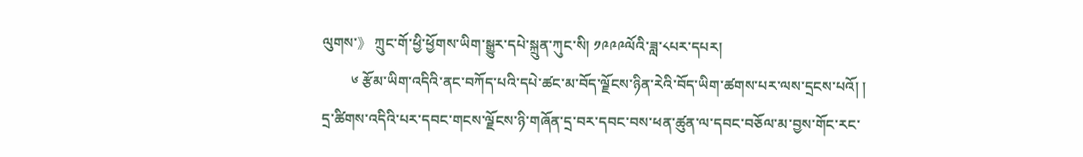ལུགས་》 ཀྲུང་གོ་ཕྱི་ཕྱོགས་ཡིག་སྒྱུར་དཔེ་སྐྲུན་ཀུང་སི། ༡༩༩༩ལོའི་ཟླ་༨པར་དཔར།
        ༦ རྩོམ་ཡིག་འདིའི་ནང་བཀོད་པའི་དཔེ་ཚང་མ་བོད་ལྗོངས་ཉིན་རེའི་བོད་ཡིག་ཚགས་པར་ལས་དྲངས་པའོ། །
དྲ་ཚིགས་འདིའི་པར་དབང་གངས་ལྗོངས་ཉི་གཞོན་དྲ་བར་དབང་བས་ཕན་ཚུན་ལ་དབང་བཅོལ་མ་བྱས་གོང་རང་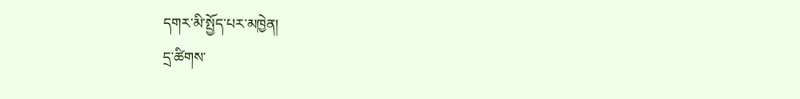དགར་མི་སྤྱོད་པར་མཁྱེན།
དྲ་ཚིགས་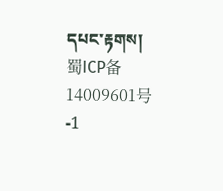དཔང་རྟགས། 蜀ICP备14009601号-1